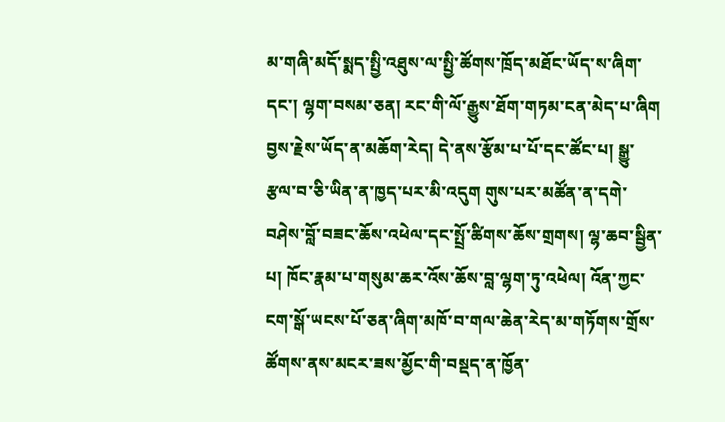མ་གཞི་མདོ་སྨད་སྤྱི་འཐུས་ལ་སྤྱི་ཚོགས་ཁྲོད་མཐོང་ཡོད་ས་ཞིག་དང་། ལྷག་བསམ་ཅན། རང་གི་ལོ་རྒྱུས་ཐོག་གཏམ་ངན་མེད་པ་ཞིག
བྱས་རྗེས་ཡོད་ན་མཆོག་རེད། དེ་ནས་རྩོམ་པ་པོ་དང་ཚོང་པ། སྒྱུ་རྩལ་བ་ཅི་ཡིན་ན་ཁྱད་པར་མི་འདུག གུས་པར་མཚོན་ན་དགེ་བཤེས་བློ་བཟང་ཆོས་འཕེལ་དང་སྤྲོ་ཚིགས་ཆོས་གྲགས། ལྷ་ཆབ་སྦྱིན་པ། ཁོང་རྣམ་པ་གསུམ་ཆར་འོས་ཆོས་བླ་ལྷག་ཏུ་འཕེལ། འོན་ཀྱང་ངག་སྒོ་ཡངས་པོ་ཅན་ཞིག་མཁོ་བ་གལ་ཆེན་རེད་མ་གཏོགས་གྲོས་ཚོགས་ནས་མངར་ཟས་མྱོང་གི་བསྡད་ན་ཁྱོན་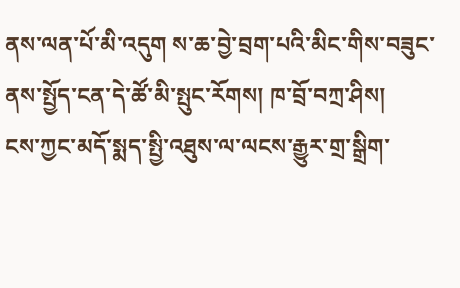ནས་ལན་པོ་མི་འདུག ས་ཆ་བྱེ་བྲག་པའི་མིང་གིས་བཟུང་ནས་སྤྱོད་ངན་དེ་ཚོ་མི་སྤུང་རོགས། ཁ་བྲོ་བཀྲ་ཤིས།
ངས་ཀྱང་མདོ་སྨད་སྤྱི་འཐུས་ལ་ལངས་རྒྱུར་གྲ་སྒྲིག་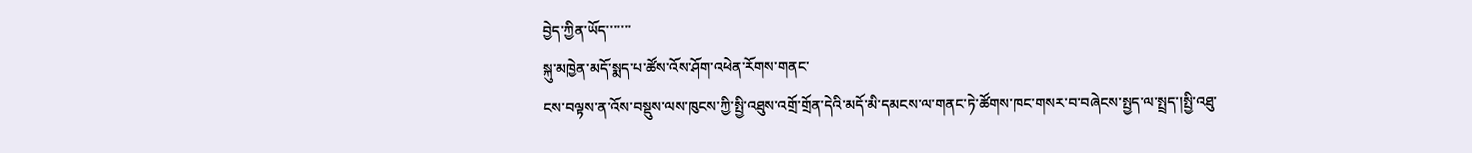བྱེད་ཀྱིན་ཡོད་་་་་་་
སྐུ་མཁྱེན་མདོ་སྨད་པ་ཚོས་འོས་ཤོག་འཕེན་རོགས་གནང་
ངས་བལྟས་ན་འོས་བསྡུས་ལས་ཁུངས་ཀྱི་སྤྱི་འཐུས་འགྲོ་གྲོན་དེའི་མདོ་མི་དམངས་ལ་གནང་ཏེ་ཚོགས་ཁང་གསར་བ་བཞེངས་སྤྱད་ལ་སྤྲད་།སྤྱི་འཐུ་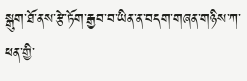སྒུག་ཐོ་ནས་རྩེ་ཏོག་རྒྱབ་བ་ཡིན་ན་བདག་གཞན་གཉིས་ཀ་ཕན་གྱི་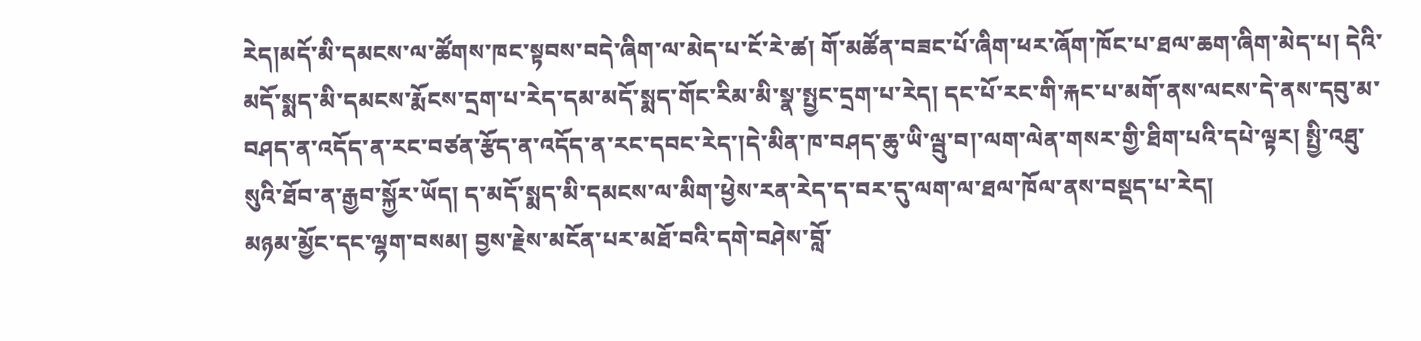རེད།མདོ་མི་དམངས་ལ་ཚོགས་ཁང་སྟབས་བདེ་ཞིག་ལ་མེད་པ་ངོ་རེ་ཚ། གོ་མཚོན་བཟང་པོ་ཞིག་ཕར་ཞོག་ཁོང་པ་ཐལ་ཆག་ཞིག་མེད་པ། དེའི་མདོ་སྨད་མི་དམངས་རྨོངས་དྲག་པ་རེད་དམ་མདོ་སྨད་གོང་རིམ་མི་སྣ་སྤྱང་དྲག་པ་རེད། དང་པོ་རང་གི་རྐང་པ་མགོ་ནས་ལངས་དེ་ནས་དབུ་མ་བཤད་ན་འདོད་ན་རང་བཙན་རྩོད་ན་འདོད་ན་རང་དབང་རེད་།དེ་མིན་ཁ་བཤད་ཆུ་ཡི་ལྦུ་བ།་ལག་ལེན་གསར་གྱི་ཐིག་པའི་དཔེ་ལྟར། སྤྱི་འཐུ་སུའི་ཐོབ་ན་རྒྱབ་སྐྱོར་ཡོད། ད་མདོ་སྨད་མི་དམངས་ལ་མིག་ཕྱེས་རན་རེད་ད་བར་དུ་ལག་ལ་ཐལ་ཁོལ་ནས་བསྡད་པ་རེད།
མཉམ་མྱོང་དང་ལྷག་བསམ། བྱས་རྗེས་མངོན་པར་མཐོ་བའི་དགེ་བཤེས་བློ་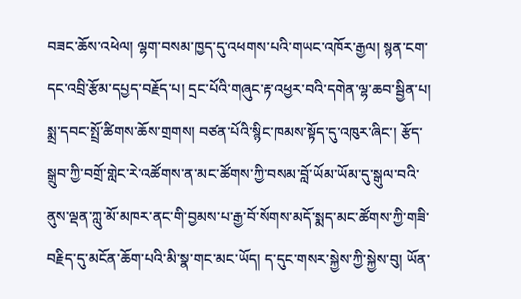བཟང་ཆོས་འཕེལ། ལྷག་བསམ་ཁྱད་དུ་འཕགས་པའི་གཡང་འཁོར་རྒྱལ། སྙན་ངག་དང་འབྲི་རྩོམ་དཔྱད་བརྗོད་པ། དྲང་པོའི་གཞུང་རྟ་འཕྱར་བའི་དགེན་ལྷ་ཆབ་སྦྱིན་པ། སྨྲ་དབང་སྤྲོ་ཚིགས་ཆོས་གྲགས། བཙན་པོའི་སྙིང་ཁམས་སྟོད་དུ་འཁུར་ཞིང་། རྩོད་སྒྲུབ་ཀྱི་བགྲོ་གླེང་རེ་འཚོགས་ན་མང་ཚོགས་ཀྱི་བསམ་བློ་ཡོམ་ཡོམ་དུ་སྒུལ་བའི་ནུས་ལྡན་ཀླུ་མོ་མཁར་ནང་གི་བྱམས་པ་རྒྱ་བོ་སོགས་མདོ་སྨད་མང་ཚོགས་ཀྱི་གཟི་བརྗིད་དུ་མངོན་ཆོག་པའི་མི་སྣ་གང་མང་ཡོད། ད་དུང་གསར་སྐྱེས་ཀྱི་སྐྱེས་བུ། ཡོན་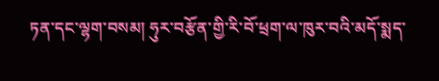ཏན་དང་ལྷག་བསམ། ཧུར་བརྩོན་གྱི་རི་བོ་ཕྲག་ལ་ཁུར་བའི་མདོ་སྨད་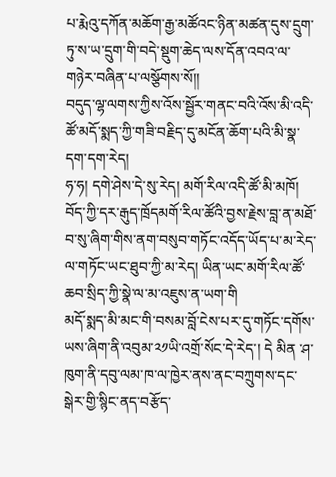པ་རྨེའུ་དཀོན་མཆོག་རྒྱ་མཚོའང་ཉིན་མཚན་དུས་དྲུག་ཏུ་ས་ཡ་དྲུག་གི་བདེ་སྡུག་ཆེད་ལས་དོན་འབའ་ལ་གཉེར་བཞིན་པ་ལསྩོགས་སོ།།
བདུད་ལྷ་ལགས་ཀྱིས་འོས་སྦྱོར་གནང་བའི་འོས་མི་འདི་ཚོ་མདོ་སྨད་ཀྱི་གཟི་བརྗིད་དུ་མངོན་ཆོག་པའི་མི་སྣ་དག་དག་རེད།
ཧ་ཧ། དགེ་ཤེས་དེ་སུ་རེད། མགོ་རིལ་འདི་ཚོ་མི་མཁོ།
བོད་ཀྱི་དར་རྒུད་ཁྲོདམགོ་རིལ་ཚོའི་བྱས་རྗེས་བླ་ན་མཐོ་བ་སུ་ཞིག་གིས་ནག་བསུབ་གཏོང་འདོད་ཡོད་པ་མ་རེད་ལ་གཏོང་ཡང་ཐུབ་ཀྱི་མ་རེད། ཡིན་ཡང་མགོ་རིལ་ཚོ་ཆབ་སྲིད་ཀྱི་སྣེ་ལ་མ་འཇུས་ན་ཡག་གི
མདོ་སྨད་མི་མང་གི་བསམ་བློ་ངེས་པར་དུ་གཏོང་དགོས་ཡས་ཞིག་ནི་འབུམ་༢༡ཡི་འགྲོ་སོང་དེ་རེད་། དེ མིན ་ཤ་ཁུག་ནི་དབུ་ལམ་ཁ་ལ་ཁྱེར་ནས་ནང་བཀྲུགས་དང་སྒེར་གྱི་སྙིང་ནད་བརྩོད་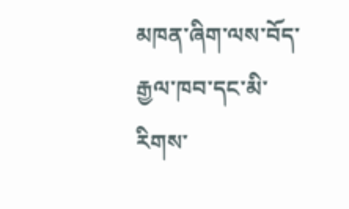མཁན་ཞིག་ལས་བོད་རྒྱལ་ཁབ་དང་མི་རིགས་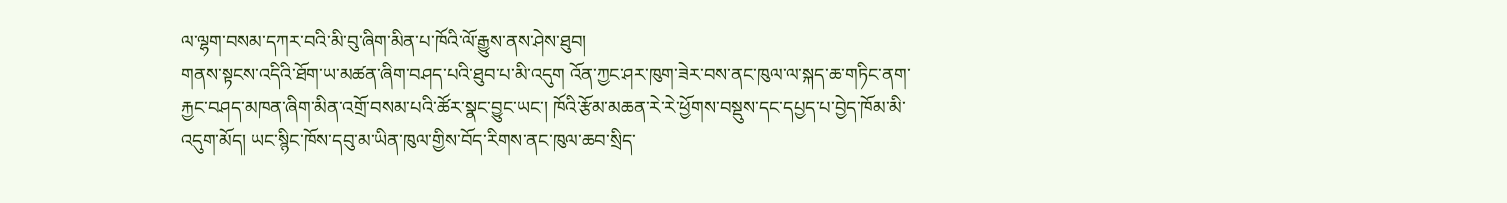ལ་ལྷག་བསམ་དཀར་བའི་མི་བུ་ཞིག་མིན་པ་ཁོའི་ལོ་རྒྱུས་ནས་ཤེས་ཐུབ།
གནས་སྟངས་འདིའི་ཐོག་ཡ་མཚན་ཞིག་བཤད་པའི་ཐུབ་པ་མི་འདུག འོན་ཀྱང་ཤར་ཁུག་ཟེར་བས་ནང་ཁུལ་ལ་སྐད་ཆ་གཏིང་ནག་རྐྱང་བཤད་མཁན་ཞིག་མིན་འགྲོ་བསམ་པའི་ཚོར་སྣང་བྱུང་ཡང་། ཁོའི་རྩོམ་མཆན་རེ་རེ་ཕྱོགས་བསྡུས་དང་དཔྱད་པ་བྱེད་ཁོམ་མི་འདུག་མོད། ཡང་སྙིང་ཁོས་དབུ་མ་ཡིན་ཁུལ་གྱིས་བོད་རིགས་ནང་ཁུལ་ཆབ་སྲིད་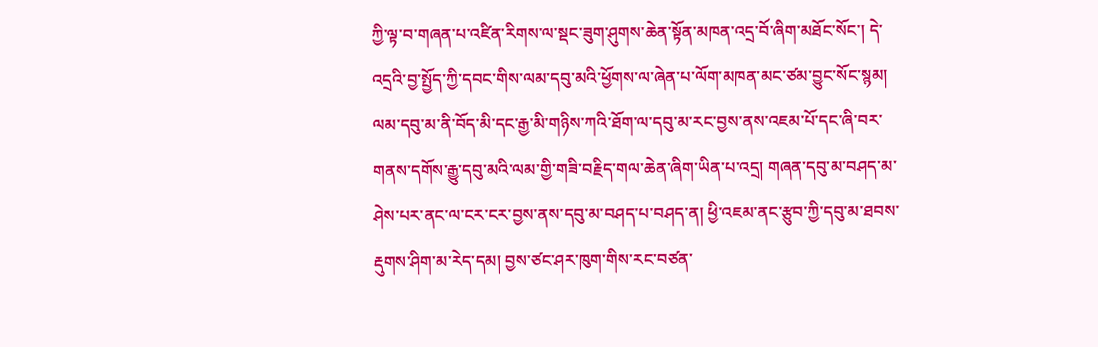ཀྱི་ལྟ་བ་གཞན་པ་འཛིན་རིགས་ལ་སྡང་ཟུག་ཤུགས་ཆེན་སྟོན་མཁན་འདྲ་བོ་ཞིག་མཐོང་སོང་། དེ་འདྲའི་བྱ་སྤྱོད་ཀྱི་དབང་གིས་ལམ་དབུ་མའི་ཕྱོགས་ལ་ཞེན་པ་ལོག་མཁན་མང་ཙམ་བྱུང་སོང་སྙམ། ལམ་དབུ་མ་ནི་བོད་མི་དང་རྒྱ་མི་གཉིས་ཀའི་ཐོག་ལ་དབུ་མ་རང་བྱས་ནས་འཇམ་པོ་དང་ཞི་བར་གནས་དགོས་རྒྱུ་དབུ་མའི་ལམ་གྱི་གཟི་བརྗིད་གལ་ཆེན་ཞིག་ཡིན་པ་འདྲ། གཞན་དབུ་མ་བཤད་མ་ཤེས་པར་ནང་ལ་ངར་ངར་བྱས་ནས་དབུ་མ་བཤད་པ་བཤད་ན། ཕྱི་འཇམ་ནང་རྩུབ་ཀྱི་དབུ་མ་ཐབས་རྡུགས་ཤིག་མ་རེད་དམ། བྱས་ཙང་ཤར་ཁུག་གིས་རང་བཙན་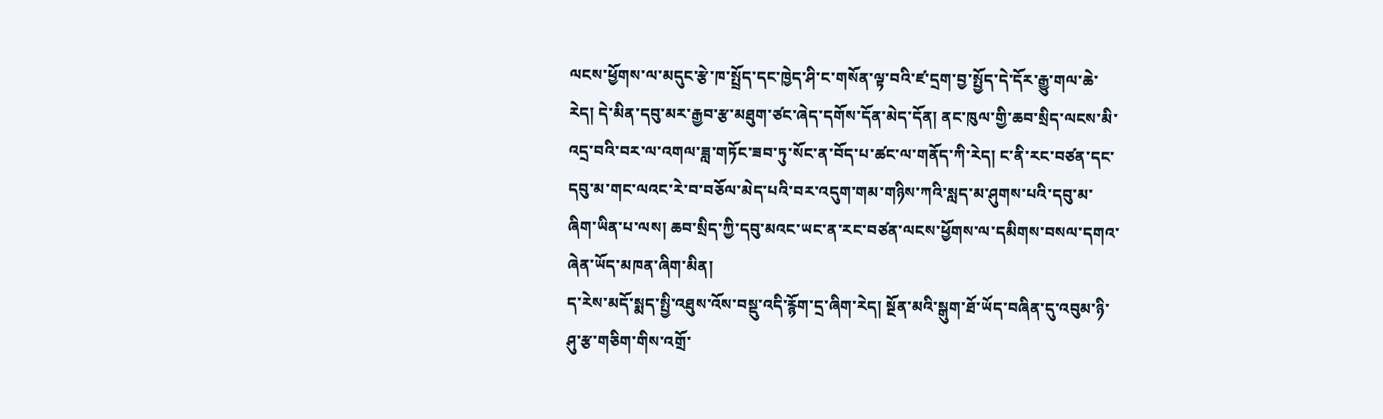ལངས་ཕྱོགས་ལ་མདུང་རྩེ་ཁ་སྤྲོད་དང་ཁྱེད་ཤི་ང་གསོན་ལྟ་བའི་ཛ་དྲག་བྱ་སྤྱོད་དེ་དོར་རྒྱུ་གལ་ཆེ་རེད། དེ་མིན་དབུ་མར་རྒྱབ་རྩ་མཐུག་ཙང་ཞེད་དགོས་དོན་མེད་དོན། ནང་ཁུལ་གྱི་ཆབ་སྲིད་ལངས་མི་འདྲ་བའི་བར་ལ་འགལ་ཟླ་གཏོང་ཟབ་ཏུ་སོང་ན་བོད་པ་ཚང་ལ་གནོད་ཀི་རེད། ང་ནི་རང་བཙན་དང་དབུ་མ་གང་ལའང་རེ་བ་བཅོལ་མེད་པའི་བར་འདུག་གམ་གཉིས་ཀའི་སླད་མ་ཤུགས་པའི་དབུ་མ་ཞིག་ཡིན་པ་ལས། ཆབ་སྲིད་ཀྱི་དབུ་མའང་ཡང་ན་རང་བཙན་ལངས་ཕྱོགས་ལ་དམིགས་བསལ་དགའ་ཞེན་ཡོད་མཁན་ཞིག་མིན།
ད་རེས་མདོ་སྨད་སྤྱི་འཐུས་འོས་བསྡུ་འདི་རྙོག་དྲ་ཞིག་རེད། སྔོན་མའི་སྒུག་ཐོ་ཡོད་བཞིན་དུ་འབུམ་ཉི་ཤུ་རྩ་གཅིག་གིས་འགྲོ་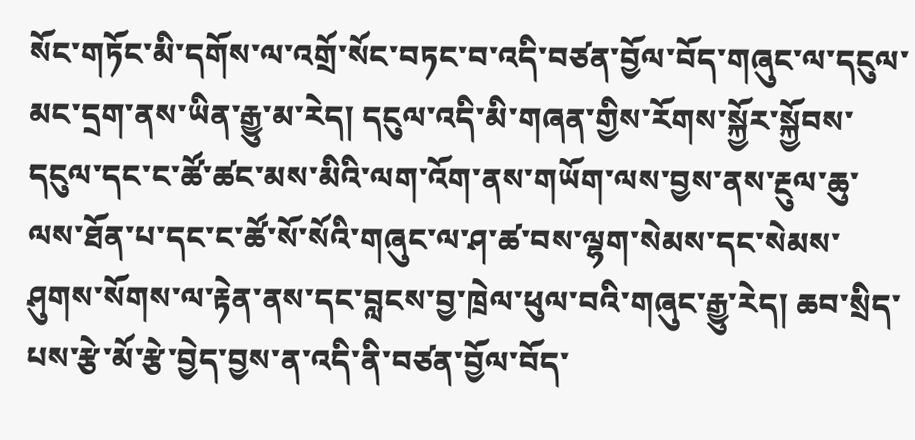སོང་གཏོང་མི་དགོས་ལ་འགྲོ་སོང་བཏང་བ་འདི་བཙན་བྱོལ་བོད་གཞུང་ལ་དངུལ་མང་དྲག་ནས་ཡིན་རྒྱུ་མ་རེད། དངུལ་འདི་མི་གཞན་གྱིས་རོགས་སྐྱོར་སྐྱོབས་དངུལ་དང་ང་ཚོ་ཚང་མས་མིའི་ལག་འོག་ནས་གཡོག་ལས་བྱས་ནས་རྔུལ་ཆུ་ལས་ཐོན་པ་དང་ང་ཚོ་སོ་སོའི་གཞུང་ལ་ཤ་ཚ་བས་ལྷག་སེམས་དང་སེམས་ཤུགས་སོགས་ལ་རྟེན་ནས་དང་བླངས་བྱ་ཁྲེལ་ཕུལ་བའི་གཞུང་རྒྱུ་རེད། ཆབ་སྲིད་པས་རྩེ་མོ་རྩེ་བྱེད་བྱས་ན་འདི་ནི་བཙན་བྱོལ་བོད་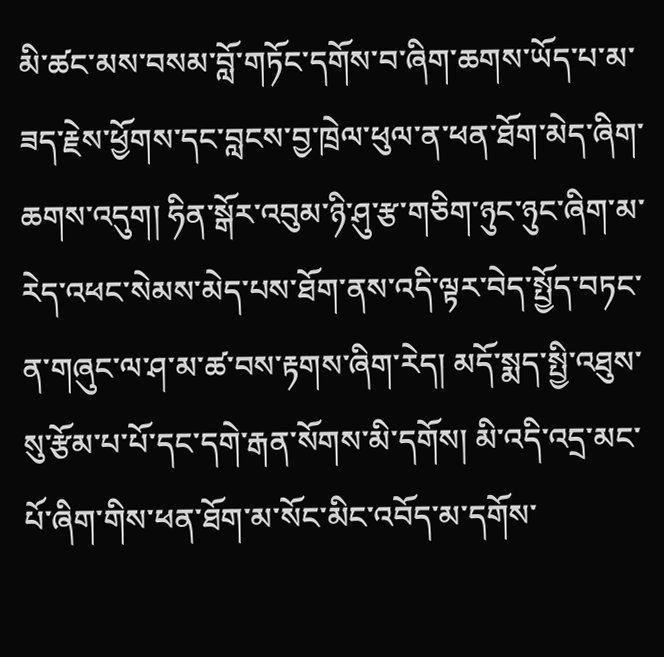མི་ཚང་མས་བསམ་བློ་གཏོང་དགོས་བ་ཞིག་ཆགས་ཡོད་པ་མ་ཟད་རྗེས་ཕྱོགས་དང་བླངས་བྱ་ཁྲེལ་ཕུལ་ན་ཕན་ཐོག་མེད་ཞིག་ཆགས་འདུག། ཧིན་སྒོར་འབུམ་ཉི་ཤུ་རྩ་གཅིག་ཉུང་ཉུང་ཞིག་མ་རེད་འཕང་སེམས་མེད་པས་ཐོག་ནས་འདི་ལྟར་བེད་སྤྱོད་བཏང་ན་གཞུང་ལ་ཤ་མ་ཚ་བས་རྟགས་ཞིག་རེད། མདོ་སྨད་སྤྱི་འཐུས་སུ་རྩོམ་པ་པོ་དང་དགེ་རྒན་སོགས་མི་དགོས། མི་འདི་འདྲ་མང་པོ་ཞིག་གིས་ཕན་ཐོག་མ་སོང་མིང་འབོད་མ་དགོས་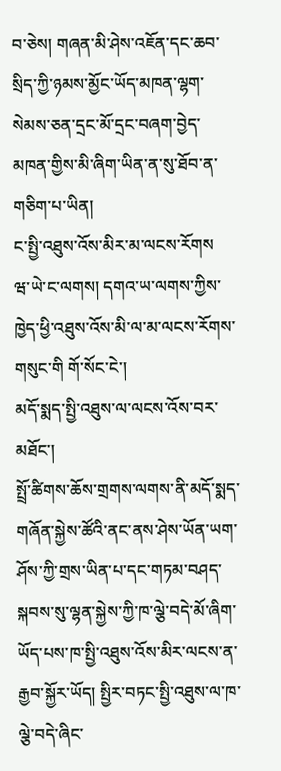བ་ཅེས། གཞན་མི་ཤེས་འཇོན་དང་ཆབ་སྲིད་ཀྱི་ཉམས་མྱོང་ཡོད་མཁན་ལྷག་སེམས་ཅན་དྲང་མོ་དྲང་བཞག་བྱེད་མཁན་གྱིས་མི་ཞིག་ཡིན་ན་སུ་ཐོབ་ན་གཅིག་པ་ཡིན།
ང་སྤྱི་འཐུས་འོས་མིར་མ་ལངས་རོགས
ཝ་ཡེ་ང་ལགས། དགའ་ཡ་ལགས་ཀྱིས་ཁྱེད་ཕྱི་འཐུས་འོས་མི་ལ་མ་ལངས་རོགས་གསུང་གི གོ་སོང་ངེ་།
མདོ་སྨད་སྤྱི་འཐུས་ལ་ལངས་འོས་བར་མཐོང་།
སྤྲོ་ཚིགས་ཆོས་གྲགས་ལགས་ནི་མདོ་སྨད་གཞོན་སྐྱེས་ཚོའི་ནང་ནས་ཤེས་ཡོན་ཡག་ཤོས་ཀྱི་གྲས་ཡིན་པ་དང་གཏམ་བཤད་སྐབས་སུ་ལྷན་སྐྱེས་ཀྱི་ཁ་ལྕེ་བདེ་མོ་ཞིག་ཡོད་པས་ཁ་སྤྱི་འཐུས་འོས་མིར་ལངས་ན་རྒྱབ་སྐྱོར་ཡོད། སྤྱིར་བཏང་སྤྱི་འཐུས་ལ་ཁ་ལྕེ་བདེ་ཞིང་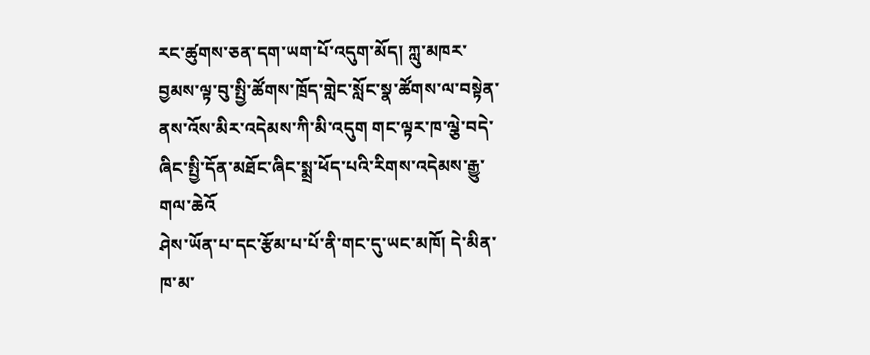རང་ཚུགས་ཅན་དག་ཡག་པོ་འདུག་མོད། ཀླུ་མཁར་བྱམས་ལྟ་བུ་སྤྱི་ཚོགས་ཁྲོད་གླེང་སློང་སྣ་ཚོགས་ལ་བསྟེན་ནས་འོས་མིར་འདེམས་ཀི་མི་འདུག གང་ལྟར་ཁ་ལྕེ་བདེ་ཞིང་སྤྱི་དོན་མཐོང་ཞིང་སྨྲ་ཕོད་པའི་རིགས་འདེམས་རྒྱུ་གལ་ཆེའོ
ཤེས་ཡོན་པ་དང་རྩོམ་པ་པོ་ནི་གང་དུ་ཡང་མཁོ། དེ་མིན་ཁ་མ་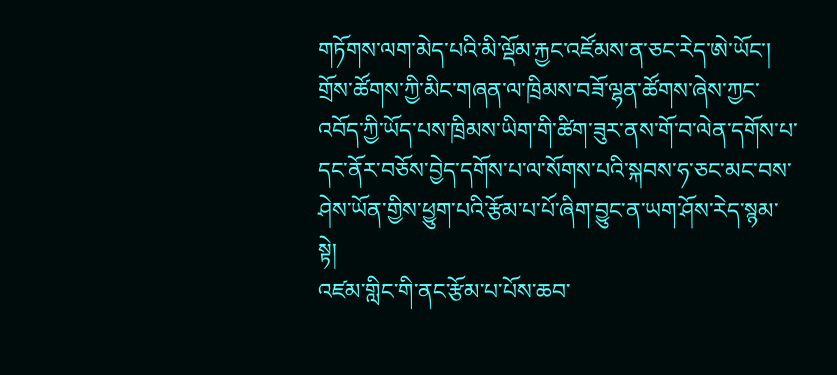གཏོགས་ལག་མེད་པའི་མི་ལྡོམ་རྐྱང་འཛོམས་ན་ཅང་རེད་ཨེ་ཡོང་། གྲོས་ཚོགས་ཀྱི་མིང་གཞན་ལ་ཁྲིམས་བཟོ་ལྷན་ཚོགས་ཞེས་ཀྱང་འབོད་ཀྱི་ཡོད་པས་ཁྲིམས་ཡིག་གི་ཚིག་ཟུར་ནས་གོ་བ་ལེན་དགོས་པ་དང་ནོར་བཅོས་བྱེད་དགོས་པ་ལ་སོགས་པའི་སྐབས་ཧ་ཅང་མང་བས་ཤེས་ཡོན་གྱིས་ཕྱུག་པའི་རྩོམ་པ་པོ་ཞིག་བྱུང་ན་ཡག་ཤོས་རེད་སྙམ་སྟེ།
འཛམ་གླིང་གི་ནང་རྩོམ་པ་པོས་ཆབ་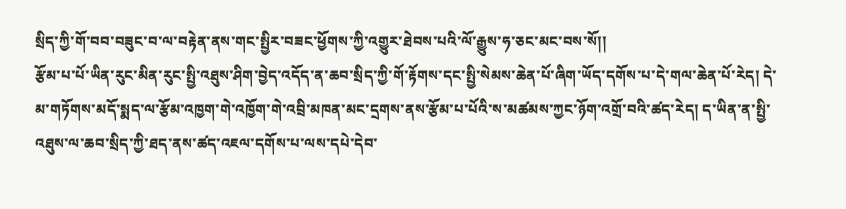སྲིད་ཀྱི་གོ་བབ་བཟུང་བ་ལ་བརྟེན་ནས་གང་སྤྱིར་བཟང་ཕྱོགས་ཀྱི་འགྱུར་ཐེབས་པའི་ལོ་རྒྱུས་ཧ་ཅང་མང་བས་སོ།།
རྩོམ་པ་པོ་ཡིན་རུང་མིན་རུང་སྤྱི་འཐུས་ཤིག་བྱེད་འདོད་ན་ཆབ་སྲིད་ཀྱི་གོ་རྟོགས་དང་སྤྱི་སེམས་ཆེན་པོ་ཞིག་ཡོད་དགོས་པ་དེ་གལ་ཆེན་པོ་རེད། དེ་མ་གཏོགས་མདོ་སྨད་ལ་རྩོམ་འཁྱག་གེ་འཁྱོག་གེ་འབྲི་མཁན་མང་དྲགས་ནས་རྩོམ་པ་པོའི་ས་མཚམས་ཀྱང་ཉོག་འགྲོ་བའི་ཚད་རེད། ད་ཡིན་ན་སྤྱི་འཐུས་ལ་ཆབ་སྲིད་ཀྱི་ཐད་ནས་ཚད་འཇལ་དགོས་པ་ལས་དཔེ་དེབ་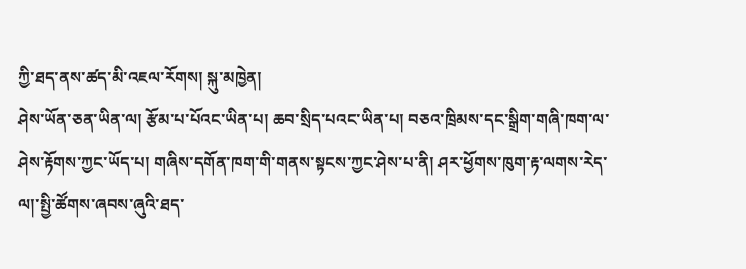ཀྱི་ཐད་ནས་ཚད་མི་འཇལ་རོགས། སྐུ་མཁྱེན།
ཤེས་ཡོན་ཅན་ཡིན་ལ། རྩོམ་པ་པོའང་ཡིན་པ། ཆབ་སྲིད་པའང་ཡིན་པ། བཅའ་ཁྲིམས་དང་སྒྲིག་གཞི་ཁག་ལ་ཤེས་རྟོགས་ཀྱང་ཡོད་པ། གཞིས་དགོན་ཁག་གི་གནས་སྟངས་ཀྱང་ཤེས་པ་ནི། ཤར་ཕྱོགས་ཁུག་རྟ་ལགས་རེད་ལ།་སྤྱི་ཚོགས་ཞབས་ཞུའི་ཐད་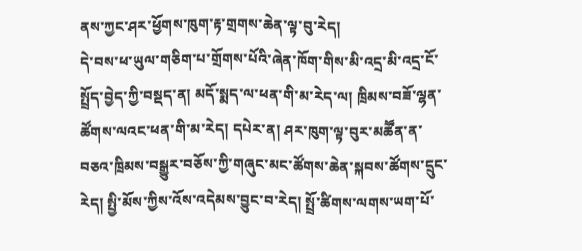ནས་ཀྱང་ཤར་ཕྱོགས་ཁུག་རྟ་གྲགས་ཆེན་ལྟ་བུ་རེད།
དེ་བས་ཕ་ཡུལ་གཅིག་པ་གྲོགས་པོའི་ཞེན་ཁོག་གིས་མི་འདྲ་མི་འདྲ་ངོ་སྤྲོད་བྱེད་ཀྱི་བསྡད་ན། མདོ་སྨད་ལ་ཕན་གི་མ་རེད་ལ། ཁྲིམས་བཟོ་ལྷན་ཚོགས་ལའང་ཕན་གི་མ་རེད། དཔེར་ན། ཤར་ཁུག་ལྟ་བུར་མཚཽན་ན་བཅའ་ཁྲིམས་བསྒྱུར་བཅོས་ཀྱི་གཞུང་མང་ཚོགས་ཆེན་སྐབས་ཚོགས་དྲུང་རེད། སྤྱི་མོས་ཀྱིས་འོས་འདེམས་བྱུང་བ་རེད། སྤྲོ་ཚིགས་ལགས་ཡག་པོ་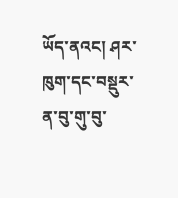ཡོད་ནའང། ཤར་ཁུག་དང་བསྡུར་ན་བུ་གུ་བུ་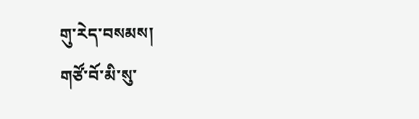གུ་རེད་བསམས།
གཙོ་བོ་མི་སུ་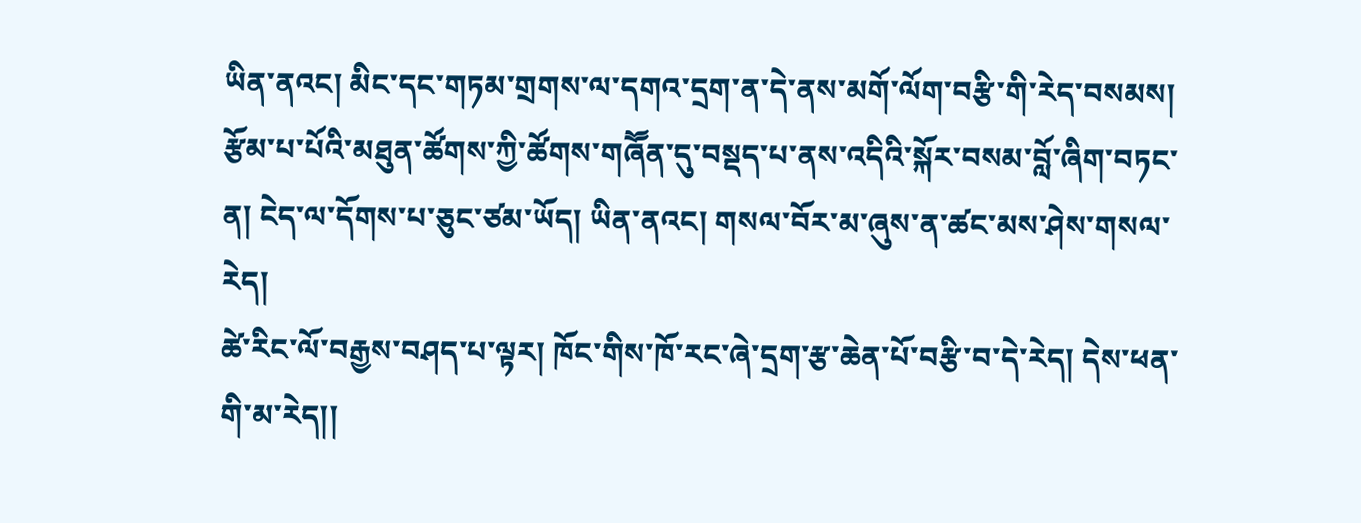ཡིན་ནའང། མིང་དང་གཏམ་གྲགས་ལ་དགའ་དྲག་ན་དེ་ནས་མགོ་ལོག་བརྩི་གི་རེད་བསམས། རྩོམ་པ་པོའི་མཐུན་ཚོགས་ཀྱི་ཚོགས་གཞཽན་དུ་བསྡད་པ་ནས་འདིའི་སྐོར་བསམ་བློ་ཞིག་བཏང་ན། ངེད་ལ་དོགས་པ་ཅུང་ཙམ་ཡོད། ཡིན་ནའང། གསལ་བོར་མ་ཞུས་ན་ཚང་མས་ཤེས་གསལ་རེད།
ཚེ་རིང་ལོ་བརྒྱས་བཤད་པ་ལྟར། ཁོང་གིས་ཁོ་རང་ཞེ་དྲག་རྩ་ཆེན་པོ་བརྩི་བ་དེ་རེད། དེས་ཕན་གི་མ་རེད།།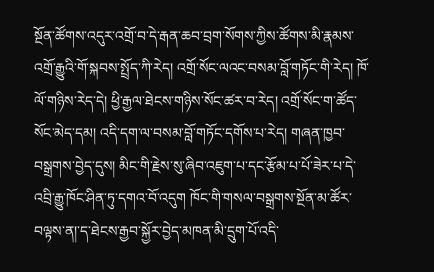སྔོན་ཚོགས་འདུར་འགྲོ་བ་དེ་རྒན་ཆབ་བྲག་སོགས་ཀྱིས་ཚོགས་མི་རྣམས་འགྲོ་རྒྱུའི་གོ་སྐབས་སྤྲོད་ཀི་རེད། འགྲོ་སོང་ལའང་བསམ་བློ་གཏོང་གི་རེད། ཁོ་ལོ་གཉིས་རེད་དེ། ཕྱི་རྒྱལ་ཐེངས་གཉིས་སོང་ཚར་བ་རེད། འགྲོ་སོང་ག་ཚོད་སོང་མེད་དམ། འདི་དག་ལ་བསམ་བློ་གཏོང་དགོས་པ་རེད། གཞན་ཁྱབ་བསྒྲགས་བྱེད་དུས། མིང་གི་རྗེས་སུ་ཞིབ་འཇུག་པ་དང་རྩོམ་པ་པོ་ཟེར་པ་དེ་འབྲི་རྒྱུ་ཁོང་ཤིན་ཏུ་དགའ་བོ་འདུག ཁོང་གི་གསལ་བསྒྲགས་སྔོན་མ་ཚོར་བལྟས་ན།་ད་ཐེངས་རྒྱབ་སྐྱོར་བྱེད་མཁན་མི་དྲུག་པོ་འདི་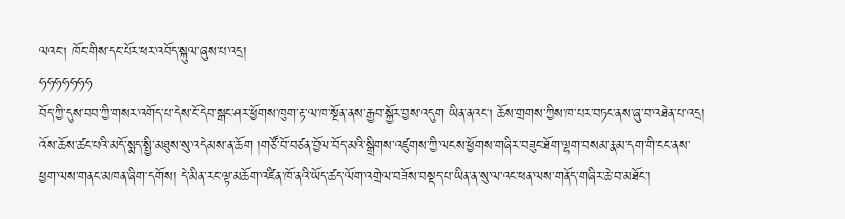ལའང། ཁོང་གིས་དང་པོར་ཕར་འབོད་སྐུལ་ཞུས་པ་འདྲ།
ཧཧཧཧཧཧཧ
བོད་ཀྱི་དུས་བབ་ཀྱི་གསར་འགོད་པ་དེས་ངོ་དེབ་སྒང་ཤར་ཕྱོགས་ཁུག་རྟ་ལ་ཁ་སྔོན་ནས་རྒྱབ་སྐྱོར་བྱས་འདུག ཡིན་ནའང། ཆོས་གྲགས་ཀྱིས་ཁ་པར་བཏང་ནས་ཞུ་བ་འཐེན་པ་འདྲ།
འོས་ཆོས་ཚང་པའི་མདོ་སྨད་སྤྱི་མཐུས་སུ་འདེམས་ན་ཆོག །གཙོ་བོ་བཙན་བྱོལ་བོད་མའི་སྒྲིགས་འཛུགས་ཀྱི་ལངས་ཕྱོགས་གཞིར་བཟུང་ཐོག་ལྷག་བསམ་རྣམ་དག་གི་ངང་ནས་ཕྱག་ལས་གནང་མཁན་ཞིག་དགོས། དེ་མིན་རང་ལྟ་མཆོག་འཛིན་ཁོ་ནའི་ཡོད་ཚད་ལོག་འགྲེལ་བཟོས་བསྡད་པ་ཡིན་ན་སུ་ལ་འང་ཕན་ལས་གནོད་གཞིར་ཆེ་བ་མཐོང་།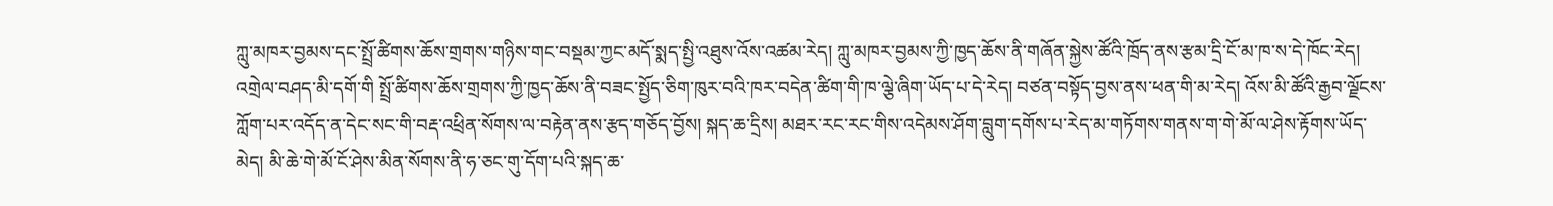ཀླུ་མཁར་བྱམས་དང་སྤྲོ་ཚིགས་ཆོས་གྲགས་གཉིས་གང་བསྡམ་ཀྱང་མདོ་སྨད་སྤྱི་འཐུས་འོས་འཚམ་རེད། ཀླུ་མཁར་བྱམས་ཀྱི་ཁྱད་ཆོས་ནི་གཞོན་སྐྱེས་ཚོའི་ཁྲོད་ནས་རྩམ་དྲི་ངོ་མ་ཁ་ས་དེ་ཁོང་རེད། འགྲེལ་བཤད་མི་དགོ་གི སྤྲོ་ཚིགས་ཆོས་གྲགས་ཀྱི་ཁྱད་ཆོས་ནི་བཟང་སྤྱོད་ཅིག་ཁུར་བའི་ཁར་བདེན་ཚིག་གི་ཁ་ལྕེ་ཞིག་ཡོད་པ་དེ་རེད། བཙན་བསྟོད་བྱས་ནས་ཕན་གི་མ་རེད། འོས་མི་ཚོའི་རྒྱབ་ལྗོངས་ཀློག་པར་འདོད་ན་དེང་སང་གི་བརྡ་འཕྲིན་སོགས་ལ་བརྟེན་ནས་རྩད་གཅོད་བྱོས། སྐད་ཆ་དྲིས། མཐར་རང་རང་གིས་འདེམས་ཤོག་བླུག་དགོས་པ་རེད་མ་གཏོགས་གནས་ག་གེ་མོ་ལ་ཤེས་རྟོགས་ཡོད་མེད། མི་ཆེ་གེ་མོ་ངོ་ཤེས་མིན་སོགས་ནི་ཧ་ཅང་གུ་དོག་པའི་སྐད་ཆ་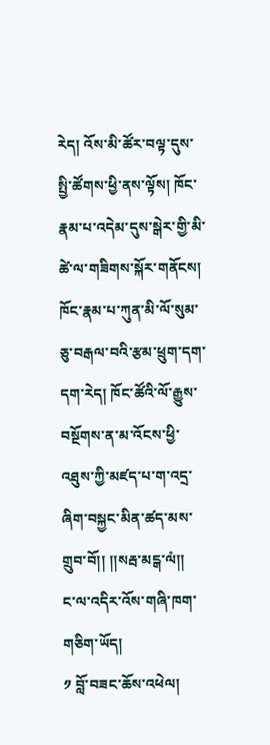རེད། འོས་མི་ཚོར་བལྟ་དུས་སྤྱི་ཚོགས་ཕྱི་ནས་ལྟོས། ཁོང་རྣམ་པ་འདེམ་དུས་སྒེར་གྱི་མི་ཚེ་ལ་གཟིགས་སྐོར་གནོངས། ཁོང་རྣམ་པ་ཀུན་མི་ལོ་སུམ་ཅུ་བརྒལ་བའི་རྩམ་ཕྲུག་དག་དག་རེད། ཁོང་ཚོའི་ལོ་རྒྱུས་བསྔོགས་ན་མ་འོངས་ཕྱི་འཐུས་ཀྱི་མཛད་པ་ག་འདྲ་ཞིག་བསྐྱང་མིན་ཚད་མས་གྲུབ་བོ།། །།སརྦ་མངྒ་ལཾ།།
ང་ལ་འདིར་འོས་གཞི་ཁག་གཅིག་ཡོད།
༡ བློ་བཟང་ཆོས་འཕེལ།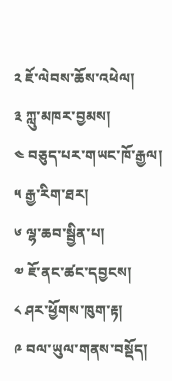༢ ཇོ་ལེབས་ཆོས་འཕེལ།
༣ ཀླུ་མཁར་བྱམས།
༤ བཅུད་པར་གཡང་ཁོ་རྒྱལ།
༥ རྒྱ་རིག་ཐར།
༦ ལྷ་ཆབ་སྦྱིན་པ།
༧ ཇོ་ནང་ཚང་དབྱངས།
༨ ཤར་ཕྱོགས་ཁུག་རྟ།
༩ བལ་ཡུལ་གནས་བསྡོད།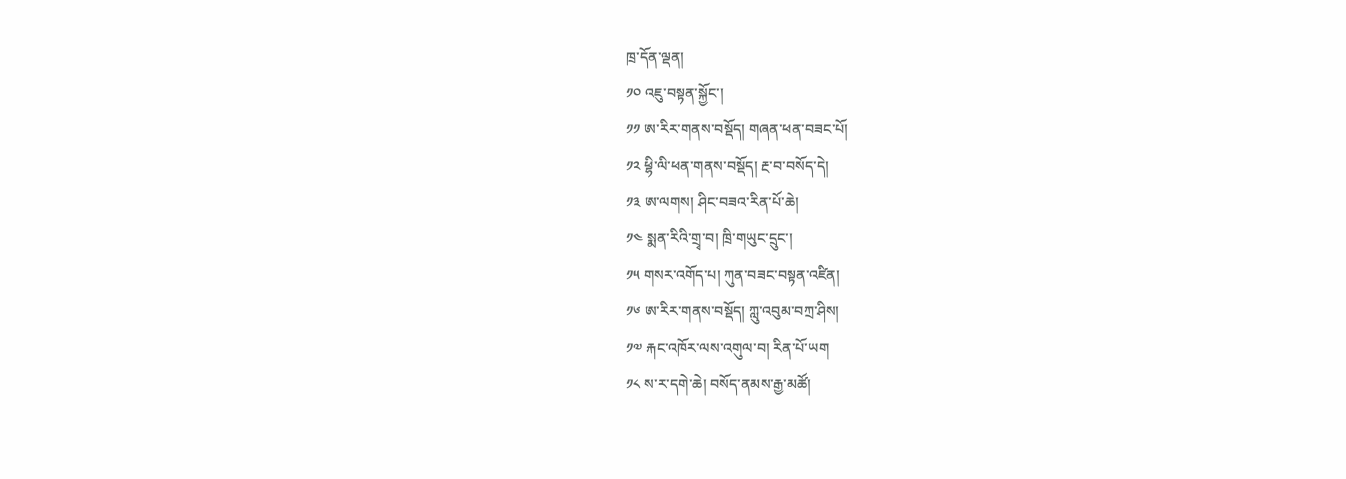ཁྲ་དོན་ལྡན།
༡༠ འཇུ་བསྟན་སྐྱོང་།
༡༡ ཨ་རིར་གནས་བསྡོད། གཞན་ཕན་བཟང་པོ།
༡༢ ཕྷི་ལི་ཕན་གནས་བསྡོད། རྔ་བ་བསོད་དེ།
༡༣ ཨ་ལགས། ཤིང་བཟའ་རིན་པོ་ཆེ།
༡༤ སྨན་རིའི་གྲྭ་བ། ཁྲི་གཡུང་དྲུང་།
༡༥ གསར་འགོད་པ། ཀུན་བཟང་བསྟན་འཛིན།
༡༦ ཨ་རིར་གནས་བསྡོད། ཀླུ་འབུམ་བཀྲ་ཤིས།
༡༧ རྐང་འཁོར་ལས་འགུལ་བ། རིན་པོ་ཡག
༡༨ ས་ར་དགེ་ཆེ། བསོད་ནམས་རྒྱ་མཚོ།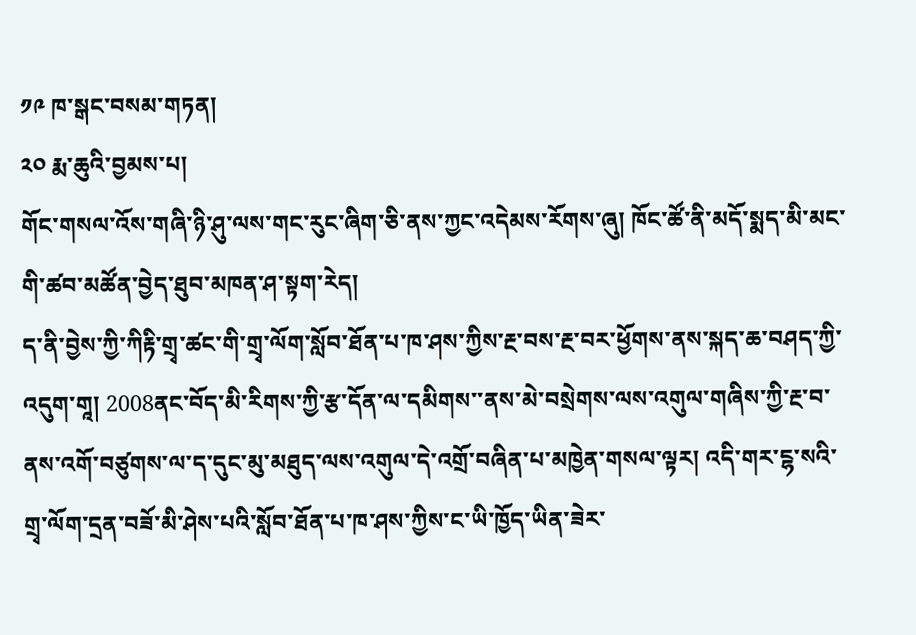༡༩ ཁ་སྒང་བསམ་གཏན།
༢༠ རྨ་ཆུའི་བྱམས་པ།
གོང་གསལ་འོས་གཞི་ཉི་ཤུ་ལས་གང་རུང་ཞིག་ཅི་ནས་ཀྱང་འདེམས་རོགས་ཞུ། ཁོང་ཚོ་ནི་མདོ་སྨད་མི་མང་གི་ཚབ་མཚོན་བྱེད་ཐུབ་མཁན་ཤ་སྟག་རེད།
ད་ནི་བྱེས་ཀྱི་ཀིརྟི་གྲྭ་ཚང་གི་གྲྭ་ལོག་སློབ་ཐོན་པ་ཁ་ཤས་ཀྱིས་རྔ་བས་རྔ་བར་ཕྱོགས་ནས་སྐད་ཆ་བཤད་ཀྱི་འདུག་གཱ། 2008ནང་བོད་མི་རིགས་ཀྱི་རྩ་དོན་ལ་དམིགས་་ནས་མེ་བསྲེགས་ལས་འགུལ་གཞིས་ཀྱི་རྔ་བ་ནས་འགོ་བཙུགས་ལ་ད་དུང་མུ་མཐུད་ལས་འགུལ་དེ་འགྲོ་བཞིན་པ་མཁྱེན་གསལ་ལྟར། འདི་གར་ངྷ་སའི་གྲྭ་ལོག་དྲན་བཟོ་མི་ཤེས་པའི་སློབ་ཐོན་པ་ཁ་ཤས་ཀྱིས་ང་ཡི་ཁྱོད་ཡིན་ཟེར་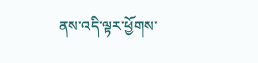ནས་འདི་ལྟར་ཕྱོགས་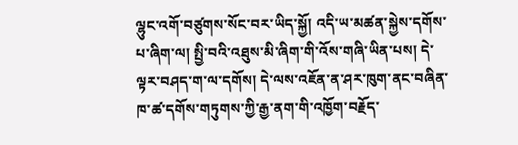ལྷུང་འགོ་བཙུགས་སོང་བར་ཡིད་སྐྱོ། འདི་ཡ་མཚན་སྐྱེས་དགོས་པ་ཞིག་ལ། སྤྱི་བའི་འཐུས་མི་ཞིག་གི་འོས་གཞི་ཡིན་པས། དེ་ལྟར་བཤད་ག་ལ་དགོས། དེ་ལས་འཇོན་ན་ཤར་ཁུག་ནང་བཞིན་ཁ་ཚ་དགོས་གཏུགས་ཀྱི་རྒྱ་ནག་གི་འཁྱོག་བརྗོད་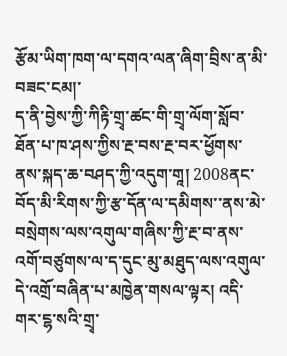རྩོམ་ཡིག་ཁག་ལ་དགའ་ལན་ཞིག་བྲིས་ན་མི་བཟང་ངམ།་
ད་ནི་བྱེས་ཀྱི་ཀིརྟི་གྲྭ་ཚང་གི་གྲྭ་ལོག་སློབ་ཐོན་པ་ཁ་ཤས་ཀྱིས་རྔ་བས་རྔ་བར་ཕྱོགས་ནས་སྐད་ཆ་བཤད་ཀྱི་འདུག་གཱ། 2008ནང་བོད་མི་རིགས་ཀྱི་རྩ་དོན་ལ་དམིགས་་ནས་མེ་བསྲེགས་ལས་འགུལ་གཞིས་ཀྱི་རྔ་བ་ནས་འགོ་བཙུགས་ལ་ད་དུང་མུ་མཐུད་ལས་འགུལ་དེ་འགྲོ་བཞིན་པ་མཁྱེན་གསལ་ལྟར། འདི་གར་ངྷ་སའི་གྲྭ་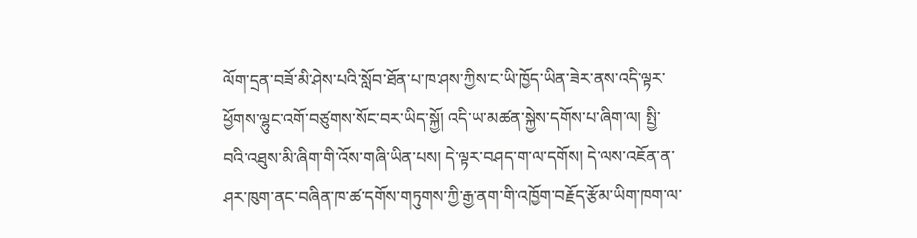ལོག་དྲན་བཟོ་མི་ཤེས་པའི་སློབ་ཐོན་པ་ཁ་ཤས་ཀྱིས་ང་ཡི་ཁྱོད་ཡིན་ཟེར་ནས་འདི་ལྟར་ཕྱོགས་ལྷུང་འགོ་བཙུགས་སོང་བར་ཡིད་སྐྱོ། འདི་ཡ་མཚན་སྐྱེས་དགོས་པ་ཞིག་ལ། སྤྱི་བའི་འཐུས་མི་ཞིག་གི་འོས་གཞི་ཡིན་པས། དེ་ལྟར་བཤད་ག་ལ་དགོས། དེ་ལས་འཇོན་ན་ཤར་ཁུག་ནང་བཞིན་ཁ་ཚ་དགོས་གཏུགས་ཀྱི་རྒྱ་ནག་གི་འཁྱོག་བརྗོད་རྩོམ་ཡིག་ཁག་ལ་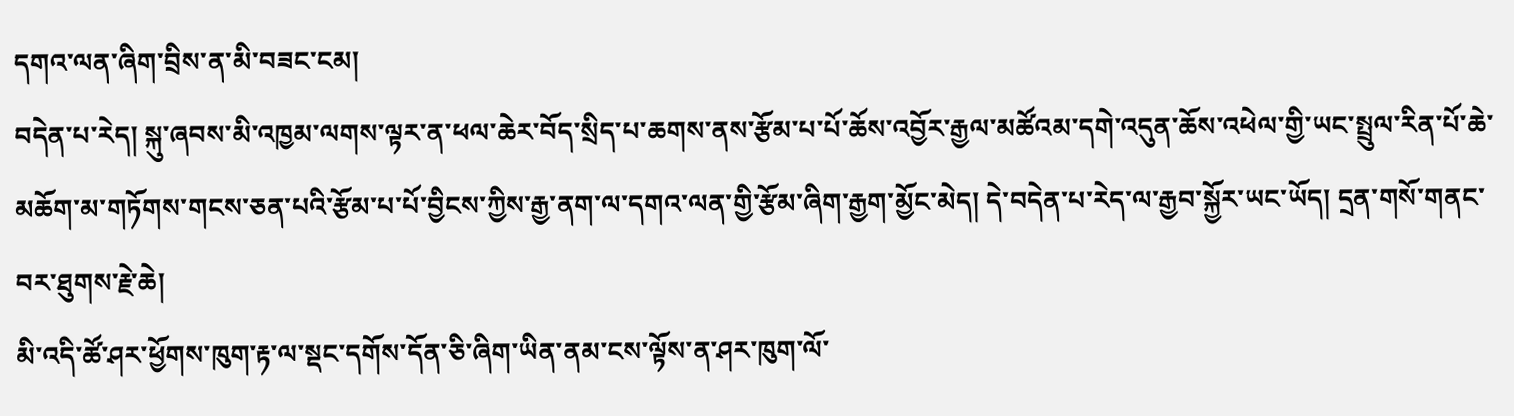དགའ་ལན་ཞིག་བྲིས་ན་མི་བཟང་ངམ།
བདེན་པ་རེད། སྐུ་ཞབས་མི་འཁྱམ་ལགས་ལྟར་ན་ཕལ་ཆེར་བོད་སྲིད་པ་ཆགས་ནས་རྩོམ་པ་པོ་ཆོས་འབྱོར་རྒྱལ་མཚོའམ་དགེ་འདུན་ཆོས་འཕེལ་གྱི་ཡང་སྤྲུལ་རིན་པོ་ཆེ་མཆོག་མ་གཏོགས་གངས་ཅན་པའི་རྩོམ་པ་པོ་བྱིངས་ཀྱིས་རྒྱ་ནག་ལ་དགའ་ལན་གྱི་རྩོམ་ཞིག་རྒྱག་མྱོང་མེད། དེ་བདེན་པ་རེད་ལ་རྒྱབ་སྐྱོར་ཡང་ཡོད། དྲན་གསོ་གནང་བར་ཐུགས་རྗེ་ཆེ།
མི་འདི་ཚོ་ཤར་ཕྱོགས་ཁུག་རྟ་ལ་སྡང་དགོས་དོན་ཅི་ཞིག་ཡིན་ནམ་ངས་ལྟོས་ན་ཤར་ཁུག་ལོ་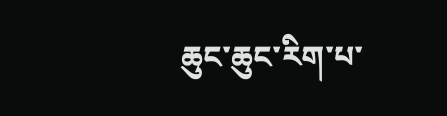ཆུང་ཆུང་རིག་པ་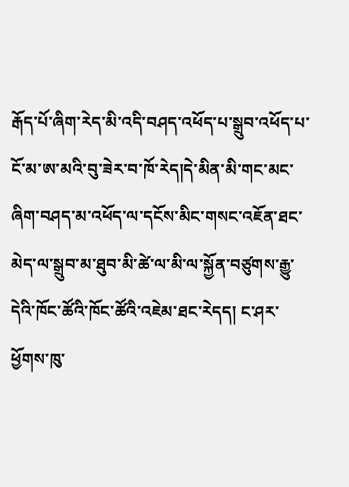རྒོད་པོ་ཞིག་རེད་མི་འདི་བཤད་འཕོད་པ་སྒྲུབ་འཕོད་པ་ངོ་མ་ཨ་མའི་བུ་ཟེར་བ་ཁོ་རེད།དེ་མིན་མི་གང་མང་ཞིག་བཤད་མ་འཕོད་ལ་དངོས་མིང་གསང་འཇོན་ཐང་མེད་ལ་སྒྲུབ་མ་ཐུབ་མི་ཚེ་ལ་མི་ལ་སྐྱོན་བཙུགས་རྒྱུ་དེའི་ཁོང་ཚོའི་ཁོང་ཚོའི་འཇེམ་ཐང་རེདད། ང་ཤར་ཕྱོགས་ཁུ་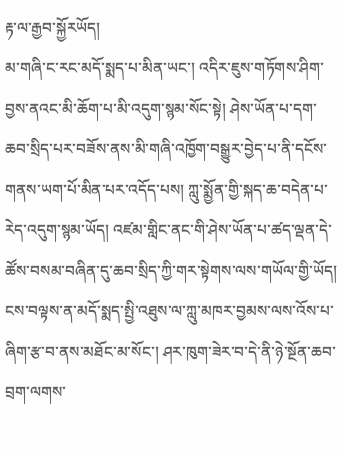རྟ་ལ་རྒྱབ་སྐྱོརཡོད།
མ་གཞི་ང་རང་མདོ་སྨད་པ་མིན་ཡང་། འདིར་ཇུས་གཏོགས་ཤིག་བྱས་ནའང་མི་ཆོག་པ་མི་འདུག་སྙམ་སོང་སྟེ། ཤེས་ཡོན་པ་དག་ཆབ་སྲིད་པར་བཟོས་ནས་མི་གཞི་འཁྱོག་བསྒྱུར་བྱེད་པ་ནི་དངོས་གནས་ཡག་པོ་མིན་པར་འདོད་པས། ཀླུ་སྨྱོན་གྱི་སྐད་ཆ་བདེན་པ་རེད་འདུག་སྙམ་ཡོད། འཛམ་གླིང་ནང་གི་ཤེས་ཡོན་པ་ཚད་ལྡན་དེ་ཚོས་བསམ་བཞིན་དུ་ཆབ་སྲིད་ཀྱི་གར་སྟེགས་ལས་གཡོལ་གྱི་ཡོད། ངས་བལྟས་ན་མདོ་སྨད་སྤྱི་འཐུས་ལ་ཀླུ་མཁར་བྱམས་ལས་འོས་པ་ཞིག་རྩ་བ་ནས་མཐོང་མ་སོང་། ཤར་ཁུག་ཟེར་བ་དེ་ནི་ཉེ་སྔོན་ཆབ་བྲག་ལགས་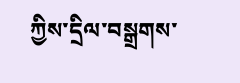ཀྱིས་དྲིལ་བསྒྲགས་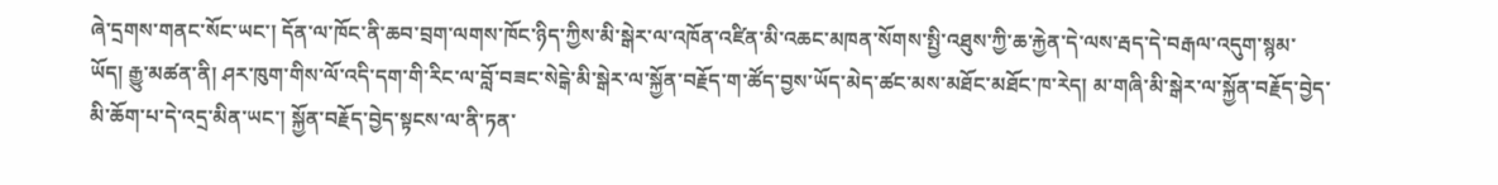ཞེ་དྲགས་གནང་སོང་ཡང་། དོན་ལ་ཁོང་ནི་ཆབ་བྲག་ལགས་ཁོང་ཉིད་ཀྱིས་མི་སྒེར་ལ་འཁོན་འཛིན་མི་འཆང་མཁན་སོགས་སྤྱི་འཐུས་ཀྱི་ཆ་རྐྱེན་དེ་ལས་རྦད་དེ་བརྒལ་འདུག་སྙམ་ཡོད། རྒྱུ་མཚན་ནི། ཤར་ཁུག་གིས་ལོ་འདི་དག་གི་རིང་ལ་བློ་བཟང་སེངྒེ་མི་སྒེར་ལ་སྐྱོན་བརྗོད་ག་ཚོད་བྱས་ཡོད་མེད་ཚང་མས་མཐོང་མཐོང་ཁ་རེད། མ་གཞི་མི་སྒེར་ལ་སྐྱོན་བརྗོད་བྱེད་མི་ཆོག་པ་དེ་འདྲ་མིན་ཡང་། སྐྱོན་བརྗོད་བྱེད་སྟངས་ལ་ནི་ཏན་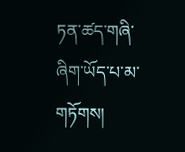ཏན་ཚད་གཞི་ཞིག་ཡོད་པ་མ་གཏོགས།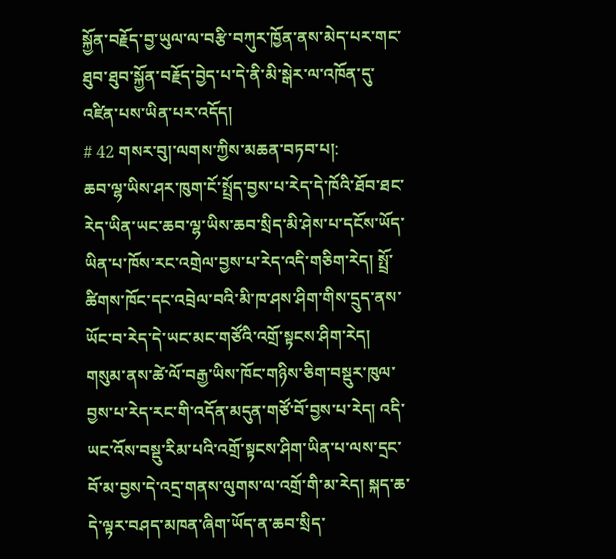སྐྱོན་བརྗོད་བྱ་ཡུལ་ལ་བརྩི་བཀུར་ཁྱོན་ནས་མེད་པར་གང་ཐུབ་ཐུབ་སྐྱོན་བརྗོད་བྱེད་པ་དེ་ནི་མི་སྒེར་ལ་འཁོན་དུ་འཛིན་པས་ཡིན་པར་འདོད།
# 42 གསར་བུ།་ལགས་ཀྱིས་མཆན་བཏབ་པ།:
ཆབ་ལྷ་ཡིས་ཤར་ཁུག་ངོ་སྤྲོད་བྱས་པ་རེད་དེ་ཁོའི་ཐོབ་ཐང་རེད་ཡིན་ཡང་ཆབ་ལྷ་ཡིས་ཆབ་སྲིད་མི་ཤེས་པ་དངོས་ཡོད་ཡིན་པ་ཁོས་རང་འགྲེལ་བྱས་པ་རེད་འདི་གཅིག་རེད། སྤྲོ་ཚིགས་ཁོང་དང་འབྲེལ་བའི་མི་ཁ་ཤས་ཤིག་གིས་དྲུད་ནས་ཡོང་བ་རེད་དེ་ཡང་མང་གཙོའི་འགྲོ་སྟངས་ཤིག་རེད། གསུམ་ནས་ཚེ་ལོ་བརྒྱ་ཡིས་ཁོང་གཉིས་ཅིག་བསྡུར་ཁུལ་བྱས་པ་རེད་རང་གི་འདོན་མདུན་གཙོ་བོ་བྱས་པ་རེད། འདི་ཡང་འོས་བསྡུ་རིམ་པའི་འགྲོ་སྟངས་ཤིག་ཡིན་པ་ལས་དྲང་བོ་མ་བྱས་དེ་འདྲ་གནས་ལུགས་ལ་འགྲོ་གི་མ་རེད། སྐད་ཆ་དེ་ལྟར་བཤད་མཁན་ཞིག་ཡོད་ན་ཆབ་སྲིད་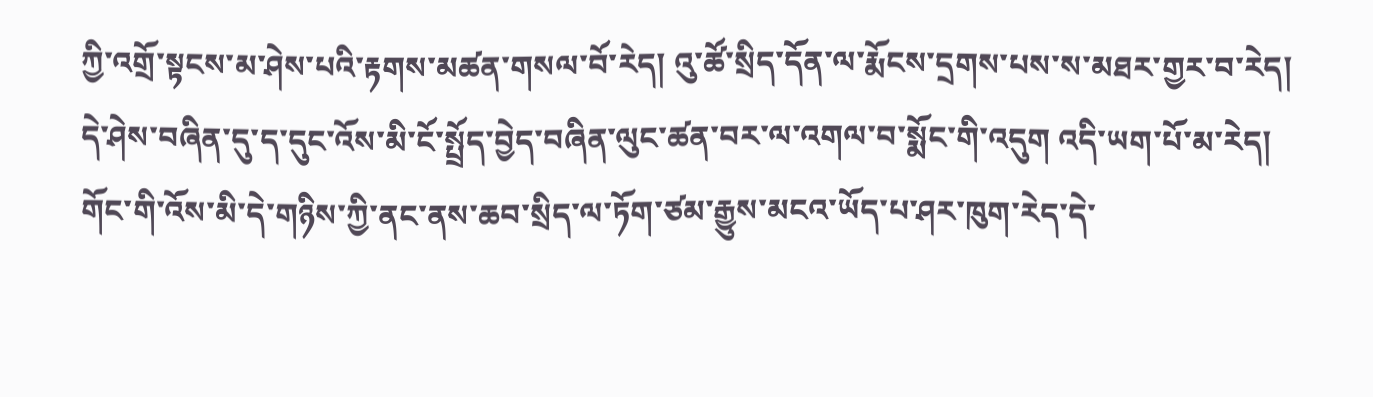ཀྱི་འགྲོ་སྟངས་མ་ཤེས་པའི་རྟགས་མཚན་གསལ་བོ་རེད། འུ་ཚོ་སྲིད་དོན་ལ་རྨོངས་དྲགས་པས་ས་མཐར་གྱར་བ་རེད། དེ་ཤེས་བཞིན་དུ་ད་དུང་འོས་མི་ངོ་སྤྲོད་བྱེད་བཞིན་ལུང་ཚན་བར་ལ་འགལ་བ་སྨོང་གི་འདུག འདི་ཡག་པོ་མ་རེད།
གོང་གི་འོས་མི་དེ་གཉིས་ཀྱི་ནང་ནས་ཆབ་སྲིད་ལ་ཏོག་ཙམ་རྒྱུས་མངའ་ཡོད་པ་ཤར་ཁུག་རེད་དེ་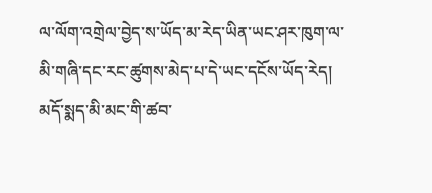ལ་ལོག་འགྲེལ་བྱེད་ས་ཡོད་མ་རེད་ཡིན་ཡང་ཤར་ཁུག་ལ་མི་གཞི་དང་རང་ཚུགས་མེད་པ་དེ་ཡང་དངོས་ཡོད་རེད། མདོ་སྨད་མི་མང་གི་ཚབ་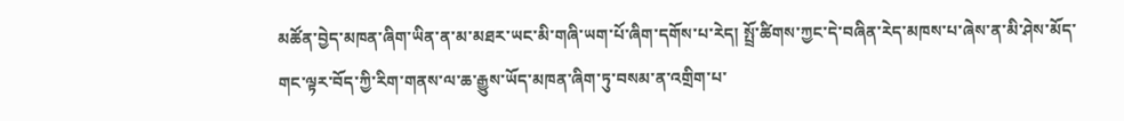མཚོན་བྱེད་མཁན་ཞིག་ཡིན་ན་མ་མཐར་ཡང་མི་གཞི་ཡག་པོ་ཞིག་དགོས་པ་རེད། སྤྲོ་ཚིགས་ཀྱང་དེ་བཞིན་རེད་མཁས་པ་ཞེས་ན་མི་ཤེས་མོད་གང་ལྟར་བོད་ཀྱི་རིག་གནས་ལ་ཆ་རྒྱུས་ཡོད་མཁན་ཞིག་ཏུ་བསམ་ན་འགྲིག་པ་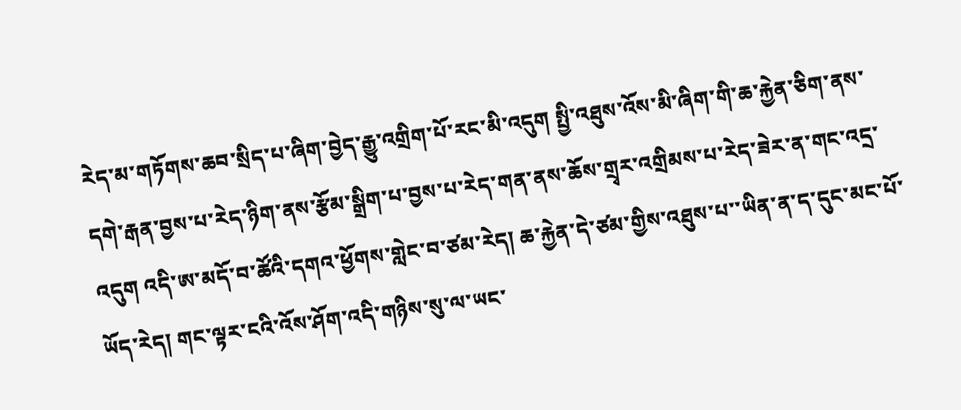རེད་མ་གཏོགས་ཆབ་སྲིད་པ་ཞིག་བྱེད་རྒྱུ་འགྲིག་པོ་རང་མི་འདུག སྤྱི་འཐུས་འོས་མི་ཞིག་གི་ཆ་རྐྱེན་ཅིག་ནས་དགེ་རྒན་བྱས་པ་རེད་ཉིག་ནས་རྩོམ་སྒྲིག་པ་བྱས་པ་རེད་གན་ནས་ཆོས་གྲྭར་འགྲིམས་པ་རེད་ཟེར་ན་གང་འདྲ་འདུག འདི་ཨ་མདོ་བ་ཚོའི་དགའ་ཕྱོགས་གླེང་བ་ཙམ་རེད། ཆ་རྐྱེན་དེ་ཙམ་གྱིས་འཐུས་པ་་ཡིན་ན་ད་དུང་མང་པོ་ཡོད་རེད། གང་ལྟར་ངའི་འོས་ཤོག་འདི་གཉིས་སུ་ལ་ཡང་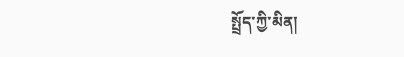སྤྲོད་ཀྱི་མིན།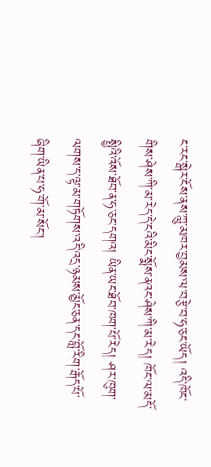ང་རང་སྒེར་ངོས་ནས་ཀླུ་མཁར་བྱམས་ལ་བརྩེ་བ་ཧ་ཅང་ཡོད། འདི་ཁོང་གིས་ཤེས་ཀི་མ་རེད་དེ་ངའི་མིང་སྨོས་ནའང་ཤེས་ཀི་མ་རེད། ཁོང་ལ་མདོ་སྤྱིའི་འོས་ཐོབ་ན་ཧ་ཅང་དགའ། ཡིན་ཡང་ཐོབ་ཁག་པོ་རེད། ཤར་ཁུག་ལགས་ད་ལྟ་མ་གཏོགས་འདི་འདྲ་ཉམས་མྱོང་ཅན་དང་བློ་རིག་རྒོད་པོ་ཞིག་ཡིན་པ་ཧ་གོ་མ་སོང་།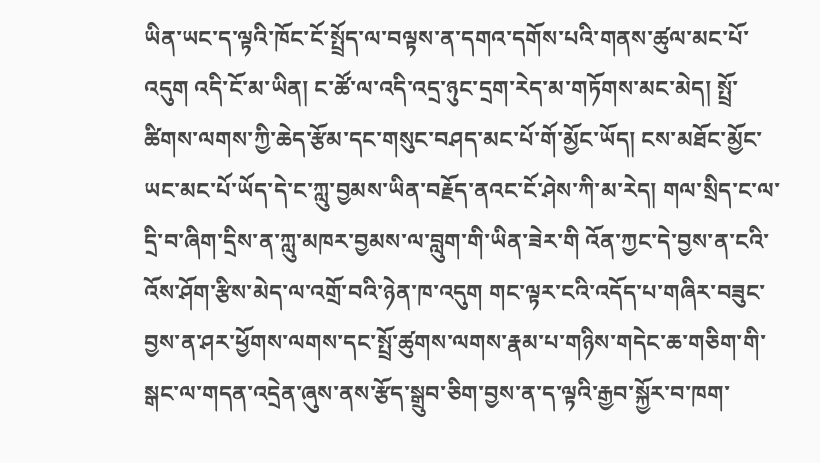ཡིན་ཡང་ད་ལྟའི་ཁོང་ངོ་སྤྲོད་ལ་བལྟས་ན་དགའ་དགོས་པའི་གནས་ཚུལ་མང་པོ་འདུག འདི་ངོ་མ་ཡིན། ང་ཚོ་ལ་འདི་འདྲ་ཉུང་དྲག་རེད་མ་གཏོགས་མང་མེད། སྤྲོ་ཚིགས་ལགས་ཀྱི་ཆེད་རྩོམ་དང་གསུང་བཤད་མང་པོ་གོ་མྱོང་ཡོད། ངས་མཐོང་མྱོང་ཡང་མང་པོ་ཡོད་དེ་ང་ཀླུ་བྱམས་ཡིན་བརྗོད་ནའང་ངོ་ཤེས་ཀི་མ་རེད། གལ་སྲིད་ང་ལ་དྲི་བ་ཞིག་དྲིས་ན་ཀླུ་མཁར་བྱམས་ལ་བླུག་གི་ཡིན་ཟེར་གི འོན་ཀྱང་དེ་བྱས་ན་ངའི་འོས་ཤོག་རྩིས་མེད་ལ་འགྲོ་བའི་ཉེན་ཁ་འདུག གང་ལྟར་ངའི་འདོད་པ་གཞིར་བཟུང་བྱས་ན་ཤར་ཕྱོགས་ལགས་དང་སྤྲོ་ཚུགས་ལགས་རྣམ་པ་གཉིས་གདེང་ཆ་གཅིག་གི་སྒང་ལ་གདན་འདྲེན་ཞུས་ནས་རྩོད་སྒྲུབ་ཅིག་བྱས་ན་ད་ལྟའི་རྒྱབ་སྐྱོར་བ་ཁག་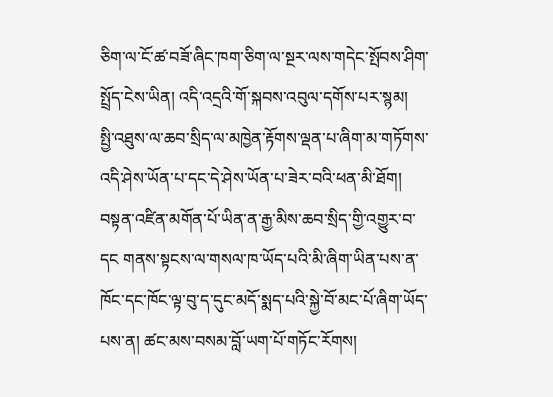ཅིག་ལ་ངོ་ཚ་བཟོ་ཞིང་ཁག་ཅིག་ལ་སྔར་ལས་གདེང་སྤོབས་ཤིག་སྤྲོད་ངེས་ཡིན། འདི་འདྲའི་གོ་སྐབས་འབུལ་དགོས་པར་སྙམ།
སྤྱི་འཐུས་ལ་ཆབ་སྲིད་ལ་མཁྱེན་རྟོགས་ལྡན་པ་ཞིག་མ་གཏོགས་འདི་ཤེས་ཡོན་པ་དང་དེ་ཤེས་ཡོན་པ་ཟེར་བའི་ཕན་མི་ཐོག། བསྟན་འཛིན་མགོན་པོ་ཡིན་ན་རྒྱ་མིས་ཆབ་སྲིད་གྱི་འགྱུར་བ་དང གནས་སྟངས་ལ་གསལ་ཁ་ཡོད་པའི་མི་ཞིག་ཡིན་པས་ན་ཁོང་དང་ཁོང་ལྟ་བུ་ད་དུང་མདོ་སྨད་པའི་སྐྱེ་བོ་མང་པོ་ཞིག་ཡོད་པས་ན། ཚང་མས་བསམ་བློ་ཡག་པོ་གཏོང་རོགས།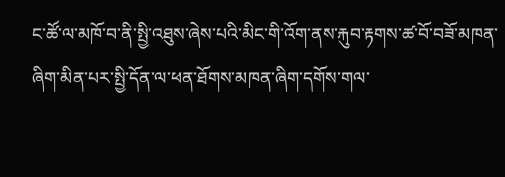ང་ཚོ་ལ་མཁོ་བ་ནི་སྤྱི་འཐུས་ཞེས་པའི་མིང་གི་འོག་ནས་རྐུབ་རྟགས་ཚ་བོ་བཟོ་མཁན་ཞིག་མིན་པར་སྤྱི་དོན་ལ་ཕན་ཐོགས་མཁན་ཞིག་དགོས་གལ་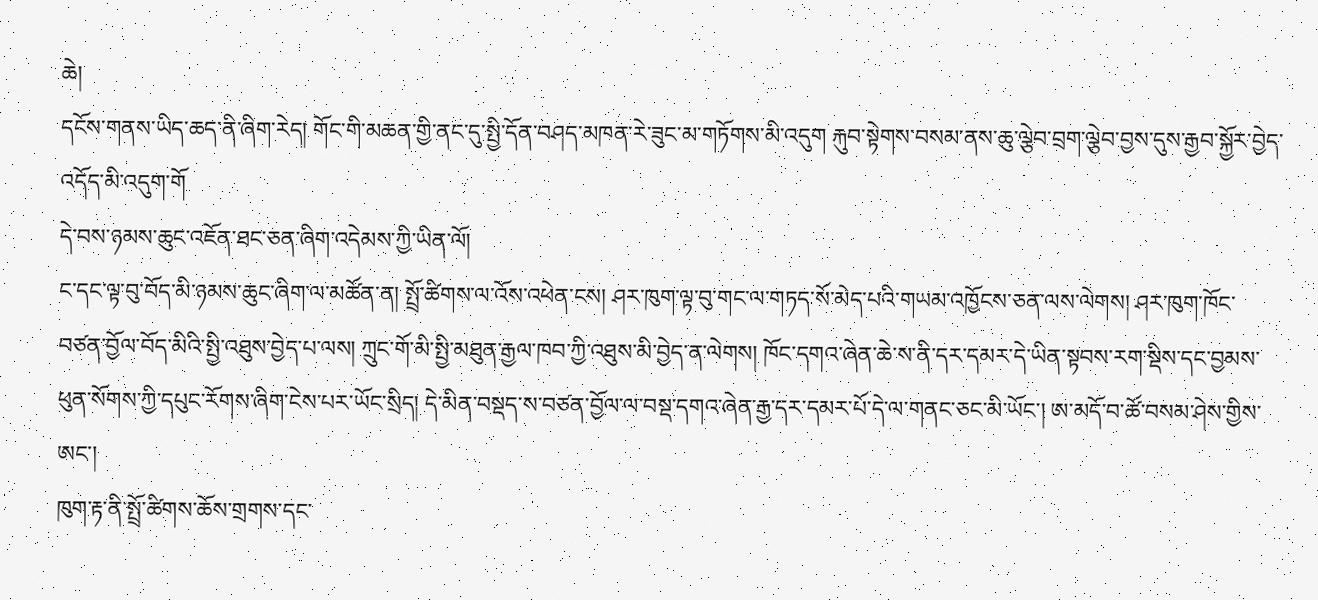ཆེ།
དངོས་གནས་ཡིད་ཆད་ནི་ཞིག་རེད། གོང་གི་མཆན་གྱི་ནང་དུ་སྤྱི་དོན་བཤད་མཁན་རེ་ཟུང་མ་གཏོགས་མི་འདུག རྐུབ་སྟེགས་བསམ་ནས་ཆུ་ལྕེབ་བྲག་ལྕེབ་བྱས་དུས་རྒྱབ་སྐྱོར་བྱེད་འདོད་མི་འདུག་གོ
དེ་བས་ཉམས་ཆུང་འཇོན་ཐང་ཅན་ཞིག་འདེམས་ཀྱི་ཡིན་ལོ།
ང་དང་ལྟ་བུ་བོད་མི་ཉམས་ཆུང་ཞིག་ལ་མཚོན་ན། སྤྲོ་ཚིགས་ལ་འོས་འཕེན་ངས། ཤར་ཁུག་ལྟ་བུ་གང་ལ་གཏད་སོ་མེད་པའི་གཡམ་འཁྱོངས་ཅན་ལས་ལེགས། ཤར་ཁུག་ཁོང་བཙན་བྱོལ་བོད་མིའི་སྤྱི་འཐུས་བྱེད་པ་ལས། ཀྲུང་གོ་མི་སྤྱི་མཐུན་རྒྱལ་ཁབ་ཀྱི་འཐུས་མི་བྱེད་ན་ལེགས། ཁོང་དགའ་ཞེན་ཆེ་ས་ནི་དར་དམར་དེ་ཡིན་སྟབས་རག་སྡིས་དང་བྱམས་ཕུན་སོགས་ཀྱི་དཔུང་རོགས་ཞིག་ངེས་པར་ཡོང་སྲིད། དེ་མིན་བསྡད་ས་བཙན་བྱོལ་ལ་བསྡ་དགའ་ཞེན་རྒྱ་དར་དམར་པོ་དེ་ལ་གནང་ཅང་མི་ཡོང་། ཨ་མདོ་བ་ཚོ་བསམ་ཤེས་གྱིས་ཨང་།
ཁུག་རྟ་ནི་སྤྲོ་ཚིགས་ཆོས་གྲགས་དང་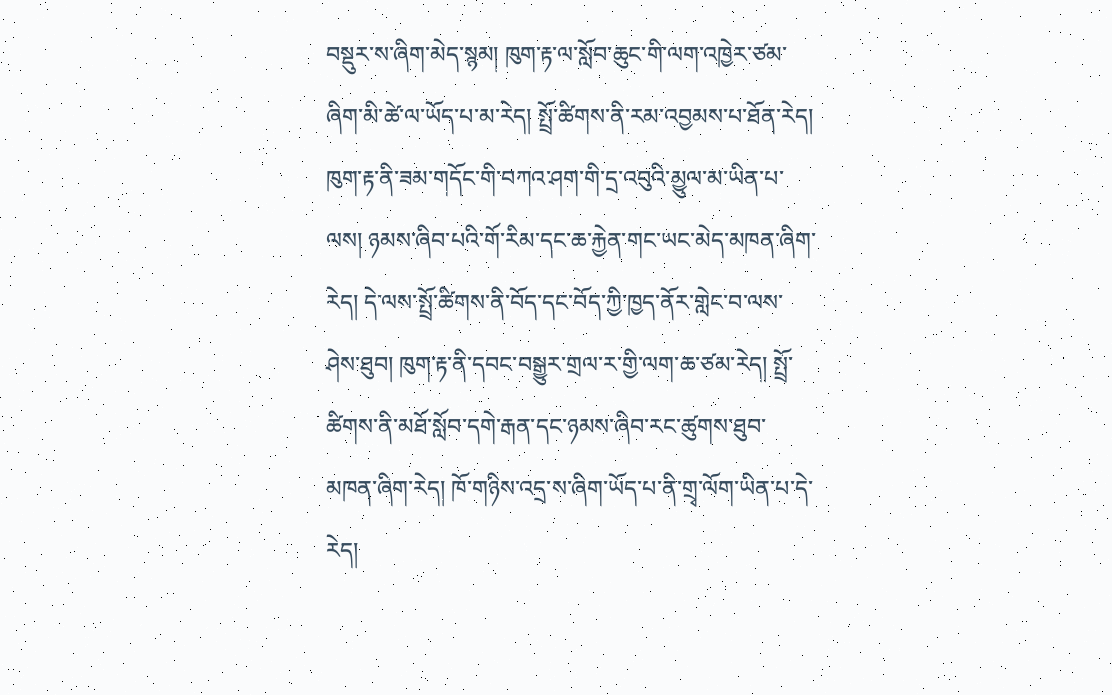བསྡུར་ས་ཞིག་མེད་སྙམ། ཁུག་རྟ་ལ་སློབ་ཆུང་གི་ལག་འཁྱེར་ཙམ་ཞིག་མི་ཚེ་ལ་ཡོད་པ་མ་རེད། སྤྲོ་ཚིགས་ནི་རམ་འབྱམས་པ་ཐོན་རེད། ཁུག་རྟ་ནི་ཟམ་གདོང་གི་བཀའ་ཤག་གི་དྲ་འབུའི་མྱུལ་མ་ཡིན་པ་ལས། ཉམས་ཞིབ་པའི་གོ་རིམ་དང་ཆ་རྐྱེན་གང་ཡང་མེད་མཁན་ཞིག་རེད། དེ་ལས་སྤྲོ་ཚིགས་ནི་བོད་དང་བོད་ཀྱི་ཁྱད་ནོར་གླེང་བ་ལས་ཤེས་ཐུབ། ཁུག་རྟ་ནི་དབང་བསྒྱུར་གྲལ་ར་གྱི་ལག་ཆ་ཙམ་རེད། སྤྲོ་ཚིགས་ནི་མཐོ་སློབ་དགེ་རྒན་དང་ཉམས་ཞིབ་རང་ཚུགས་ཐུབ་མཁན་ཞིག་རེད། ཁོ་གཉིས་འདྲ་ས་ཞིག་ཡོད་པ་ནི་གྲྭ་ལོག་ཡིན་པ་དེ་རེད།